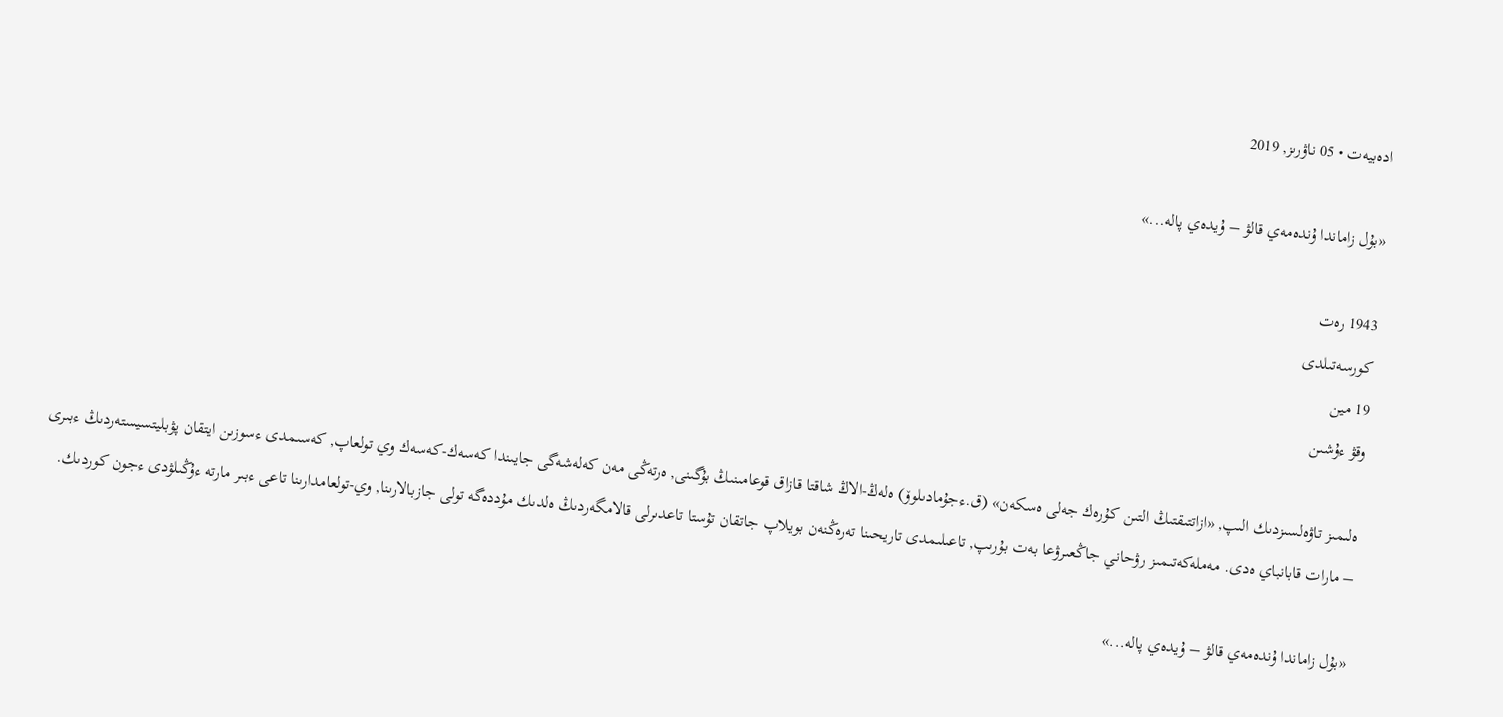ادەبيەت • 05 ناۋرىز, 2019

«بۇل زاماندا ۇندەمەي قالۋ – ۇيدەي پالە...»

1943 رەت
كورسەتىلدى
19 مين
وقۋ ءۇشىن

ەلىمىز تاۋەلسىزدىك الىپ, «ازاتتىقتىڭ التىن كۇرەك جەلى ەسكەن» (ق.ءجۇمادىلوۆ) ەلەڭ-الاڭ شاقتا قازاق قوعامىنىڭ بۇگىنى, ەرتەڭى مەن كەلەشەگى جايىندا كەسەك-كەسەك وي تولعاپ, كەسىمدى ءسوزىن ايتقان پۋبليتسيستەردىڭ ءبىرى – مارات قابانباي ەدى. مەملەكەتىمىز رۋحاني جاڭعىرۋعا بەت بۇرىپ, تاعىلىمدى تاريحىنا تەرەڭنەن بويلاپ جاتقان تۇستا تاعدىرلى قالامگەردىڭ ەلدىك مۇددەگە تولى جازبالارىنا, وي-تولعامدارىنا تاعى ءبىر مارتە ءۇڭىلۋدى ءجون كوردىك.

«بۇل زاماندا ۇندەمەي قالۋ – ۇيدەي پالە...»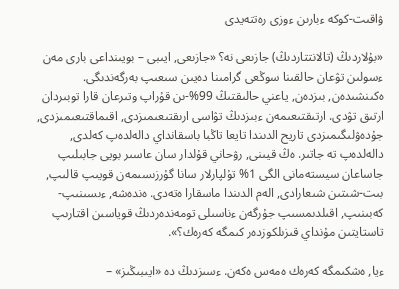ۋاقىت-كوكە ءبارىن ءوزى رەتتەيدى

«بۇلاردىڭ (تالانتتاردىڭ) جازىعى نە؟ «جازىعى, ايىبى – بويىنداعى بارى مەن ءسولىن تۋعان حالقىنا سوڭعى گرامىنا دەيىن سىعىپ بەرگەندىگى. ەكىنشىدەن, بىزدەن, ياعني حالىقتىڭ 99%-ىن قۇراپ وتىرعان قارا توبىردان ارتىق تۋدى. ارتىقتىعىمەن ءبىزدىڭ تۋاسى ارىقتىعىمىزدى, اقىماقتىعىمىزدى, جۇدەۋلىگىمىزدى تاريح الدىندا تايعا تاڭبا باسقانداي دالەلدەپ كەلدى, دالەلدەپ تە جاتىر. ەڭ قيىنى, رۋحاني قۇلدار سان عاسىر بويى جابىلىپ جاساعان سيستەمانى الگى 1% تۇلپارلار سانا گۇرزىسىمەن قويىپ قالىپ, بىت-شىتىن شىعارادى, الەم الدىندا ماسقارا ەتەدى. ەندەشە, ءىسىنىپ-كەبىنىپ, اقىلدىمسىپ جۇرگەن ءناسىلى تومەندەردىڭ قوياسىن اقتارىپ تاستايتىن مۇنداي قىزىلكوزدەر كىمگە كەرەك؟».

ءيا, ەشكىمگە كەرەك ەمەس ەكەن. ءسىزدىڭ دە «ايىبىڭىز» –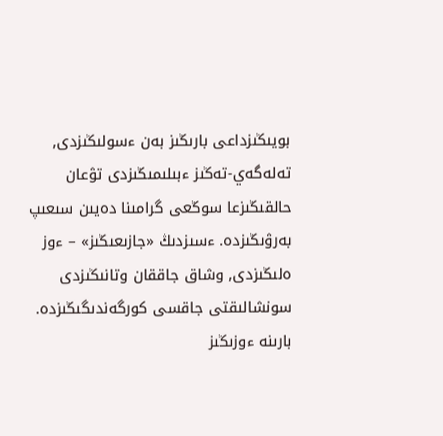بويىڭىزداعى بارىڭىز بەن ءسولىڭىزدى, تەلەگەي-تەڭىز ءبىلىمىڭىزدى تۋعان حالقىڭىزعا سوڭعى گرامىنا دەيىن سىعىپ بەرۋىڭىزدە. ءسىزدىڭ «جازىعىڭىز» – ءوز ەلىڭىزدى, وشاق جاققان وتانىڭىزدى سونشالىقتى جاقسى كورگەندىگىڭىزدە. بارىنە ءوزىڭىز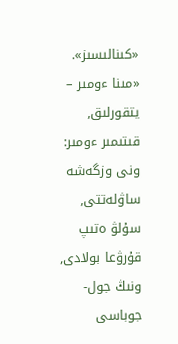«كىنالىسىز». «مىنا ءومىر – يتقورلىق, قىتىمىر ءومىر: ونى وزگەشە ساۋلەتتى, سۇلۋ ەتىپ قۇرۋعا بولادى, ونىڭ جول-جوباسى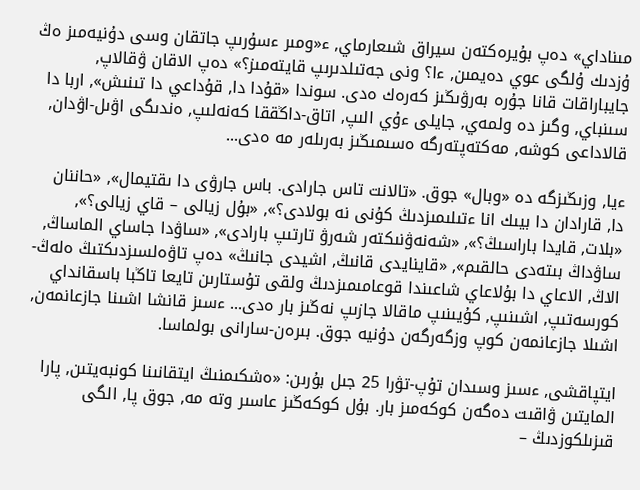مىناداي» دەپ بۇيرەكتەن سيراق شىعارماي, ء«ومىر ءسۇرىپ جاتقان وسى دۇنيەمىز ەڭ ۇزدىك ۇلگى عوي دەيمىن, ءا؟ ونى جەتىلدىرىپ قايتەمىز؟» دەپ الاقان ۋقالاپ, جايباراقات قانا جۇرە بەرۋىڭىز كەرەك ەدى. سوندا «قۇدا دا, قۇداعي دا تىنىش», اربا دا سىنباي, وگىز دە ولمەي, جايلى ءۇي الىپ, اتاق-داڭققا كەنەلىپ, ەندىگى اۋىل-اۋدان, قالاداعى كوشە, مەكتەپتەرگە ەسىمىڭىز بەرىلەر مە ەدى...

ءيا, وزىڭىزگە دە «وبال» جوق. «تالانت تاس جارادى. باس جارۋى دا ىقتيمال», «حاننان دا, قارادان دا بيىك انا ءتىلىمىزدىڭ كۇنى نە بولادى؟», «بۇل زيالى – قاي زيالى؟», «بلات, قايدا باراسىڭ؟», «شەنەۋنىكتەر شەرۋ تارتىپ بارادى», «ساۋدا جاساي الماساڭ, ساۋداڭ بىتەدى حالقىم», «قاينايدى قانىڭ, اشيدى جانىڭ» دەپ تاۋەلسىزدىكتىڭ ەلەڭ-الاڭ, الاعاي دا بۇلاعاي شاعىندا قوعامىمىزدىڭ ولقى تۇستارىن تايعا تاڭبا باسقانداي كورسەتىپ, اشىنىپ, كۇيىنىپ ماقالا جازىپ نەڭىز بار ەدى... ءسىز قانشا اشىنا جازعانمەن, اشىلا جازعانمەن كوپ وزگەرگەن دۇنيە جوق. بىرەن-سارانى بولماسا.

ايتپاقشى, ءسىز وسىدان تۇپ-تۋرا 25 جىل بۇرىن: «ەشكىمنىڭ ايتقانىنا كونبەيتىن, پارا المايتىن ۋاقىت دەگەن كوكەمىز بار. بۇل كوكەڭىز عاسىر وتە مە, جوق پا, الگى قىزىلكوزدىڭ –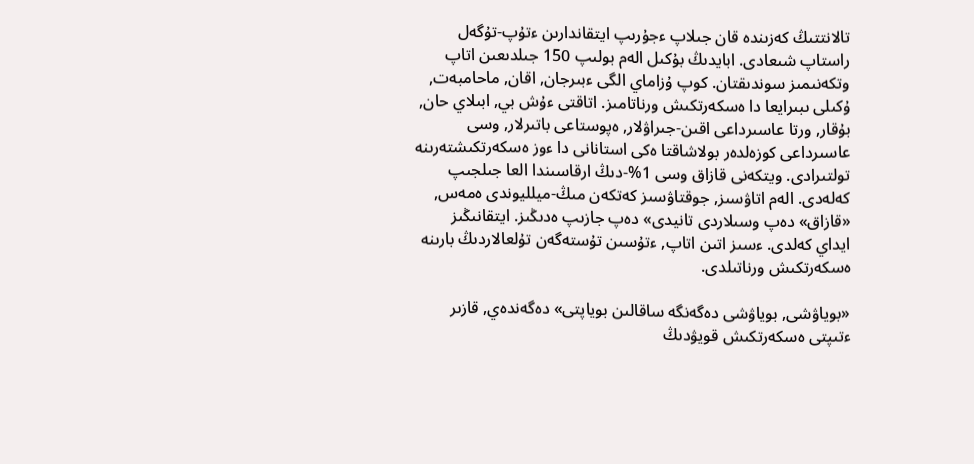تالانتتىڭ كەزىندە قان جىلاپ ءجۇرىپ ايتقاندارىن ءتۇپ-تۇگەل راستاپ شىعادى. ابايدىڭ بۇكىل الەم بولىپ 150 جىلدىعىن اتاپ وتكەنىمىز سوندىقتان. كوپ ۇزاماي الگى ءبىرجان, اقان, ماحامبەت, ۇكىلى ىبىرايعا دا ەسكەرتكىش ورناتامىز. اتاقتى ءۇش بي, ابىلاي حان, بۇقار, ورتا عاسىرداعى اقىن-جىراۋلار, ەپوستاعى باتىرلار, وسى عاسىرداعى كوزەلدەر بولاشاقتا ەكى استانانى دا ءوز ەسكەرتكىشتەرىنە تولتىرادى. ويتكەنى قازاق وسى 1%-دىڭ ارقاسىندا العا جىلجىپ كەلەدى. الەم اتاۋسىز, جوقتاۋسىز كەتكەن مىڭ-ميلليوندى ەمەس, «قازاق» دەپ وسىلاردى تانيدى» دەپ جازىپ ەدىڭىز. ايتقانىڭىز ايداي كەلدى. ءسىز اتىن اتاپ, ءتۇسىن تۇستەگەن تۇلعالاردىڭ بارىنە ەسكەرتكىش ورناتىلدى.

«بوياۋشى, بوياۋشى دەگەنگە ساقالىن بوياپتى» دەگەندەي, قازىر ءتىپتى ەسكەرتكىش قويۋدىڭ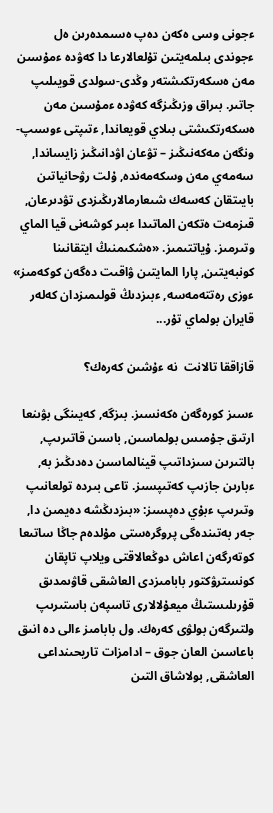ءجونى وسى ەكەن دەپ ەسىمدەرىن ەل ءجوندى بىلمەيتىن تۇلعالارعا دا كەۋدە ءمۇسىن مەن ەسكەرتكىشتەر وڭدى-سولدى قويىلىپ جاتىر. بىراق وزىڭىزگە كەۋدە ءمۇسىن مەن ەسكەرتكىشتى بىلاي قويعاندا, ءتىپتى ءوسىپ-ونگەن مەكەنىڭىز – تۋعان اۋدانىڭىز زايساندا, سەمەي مەن وسكەمەندە, ۇلت رۋحانياتىن بايىتقان كەسەك شىعارمالارىڭىزدى تۋدىرعان, قىزمەت ەتكەن الماتىدا ءبىر كوشەنى قيا الماي وتىرمىز. ۇياتتىمىز. «ەشكىمنىڭ ايتقانىنا كونبەيتىن, پارا المايتىن ۋاقىت دەگەن كوكەمىز» ءوزى رەتتەمەسە, ءبىزدىڭ قولىمىزدان كەلەر قايران بولماي تۇر...

قازاققا تالانت  نە ءۇشىن كەرەك؟

ءسىز كورەگەن ەكەنسىز. بىزگە, كەيىنگى بۋىنعا ارتىق جۇمىس بولماسىن, باسىن قاتىرىپ, بالتىرىن سىزداتىپ قينالماسىن دەدىڭىز بە, ءبارىن جازىپ كەتىپسىز. تاعى بىردە تولعانىپ وتىرىپ ءبۇي دەپسىز: «بىزدىڭشە دەيمىن دا, جەر بەتىندەگى پروگرەستى مۇلدەم جاڭا ساتىعا كوتەرگەن اعاش دوڭعالاقتى ويلاپ تاپقان كونسترۋكتور بابامىزدى العاشقى قاۋىمدىق قۇرىلىستىڭ ميعۇلالارى تاسپەن باستىرىپ ولتىرگەن بولۋى كەرەك. ول بابامىز ءالى دە انىق باعاسىن العان جوق – ادامزات تاريحىنداعى العاشقى, بولاشاق التىن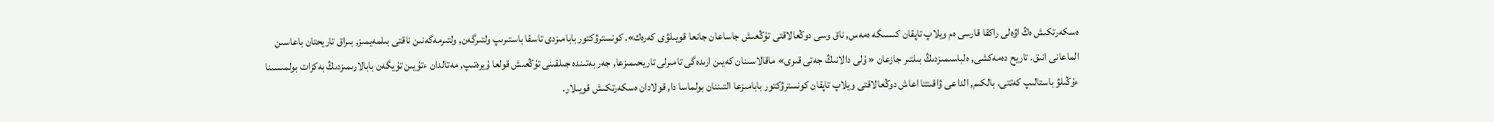ەسكەرتكىش ەڭ اۋەلى راكقا قارسى ەم ويلاپ تاپقان كىسىگە ەمەس, ناق وسى دوڭعالاقتى تۇڭعىش جاساعان جانعا قويىلۋى كەرەك». كونسترۋكتور بابامىزدى تاسقا باستىرىپ ولتىرگەن, ولتىرمەگەنىن ناقتى بىلمەيمىز, بىراق تاريحتان باعاسىن الماعانى انىق. تاريح دەمەكشى, ەلباسىمىزدىڭ بىلتىر جازعان « ۇلى دالانىڭ جەتى قىرى» ماقالاسىنان كەيىن ارىدەگى تامىرلى تاريحىمىزعا, جەر بەتىندە جىلقىنى تۇڭعىش قولعا ۇيرەتىپ, مەتالدان ءتۇيىن تۇيگەن بابالارىمىزدىڭ بەكزات بولمىسىنا ءۇڭىلۋ باستالىپ كەتتى. بالكىم, الداعى ۋاقىتتا اعاش دوڭعالاقتى ويلاپ تاپقان كونسترۋكتور بابامىزعا التىننان بولماسا دا, قولادان ەسكەرتكىش قويىلار.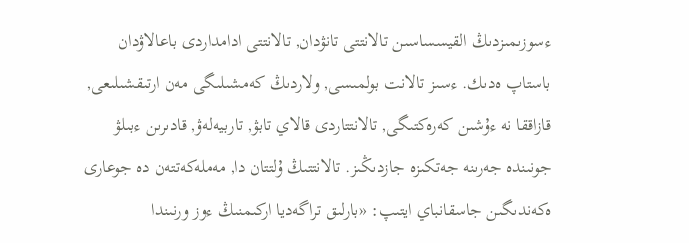ءسوزىمىزدىڭ القيسساسىن تالانتتى تانۋدان, تالانتتى ادامداردى باعالاۋدان باستاپ ەدىك. ءسىز تالانت بولمىسى, ولاردىڭ كەمشىلىگى مەن ارتىقشىلىعى, قازاققا نە ءۇشىن كەرەكتىگى, تالانتتاردى قالاي تابۋ, تاربيەلەۋ, قادىرىن ءبىلۋ جونىندە جەرىنە جەتكىزە جازدىڭىز. تالانتتىڭ ۇلتتان دا, مەملەكەتتەن دە جوعارى ەكەندىگىن جاسقانباي ايتىپ: «بارلىق تراگەديا اركىمنىڭ ءوز ورنىندا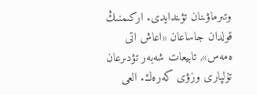وتىرماۋىنان تۋىندايدى. اركىمنىڭ قولدان جاساعان «اعاش اتى ەمەس», تابيعات شەبەر تۋدىرعان تۇلپارى وزۋى كەرەك. العى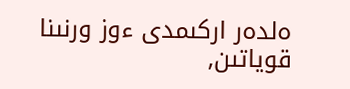ەلدەر اركىمدى ءوز ورنىنا قوياتىن,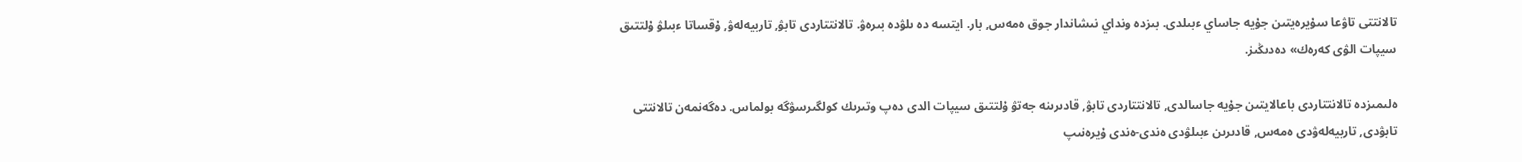تالانتتى تاۋعا سۇيرەيتىن جۇيە جاساي ءبىلدى. بىزدە ونداي نىشاندار جوق ەمەس, بار. ايتسە دە ىلۋدە بىرەۋ. تالانتتاردى تابۋ, تاربيەلەۋ, ۇقساتا ءبىلۋ ۇلتتىق سيپات الۋى كەرەك» دەدىڭىز.

ەلىمىزدە تالانتتاردى باعالايتىن جۇيە جاسالدى, تالانتتاردى تابۋ, قادىرىنە جەتۋ ۇلتتىق سيپات الدى دەپ وتىرىك كولگىرسۋگە بولماس. دەگەنمەن تالانتتى تابۋدى, تاربيەلەۋدى ەمەس, قادىرىن ءبىلۋدى ەندى-ەندى ۇيرەنىپ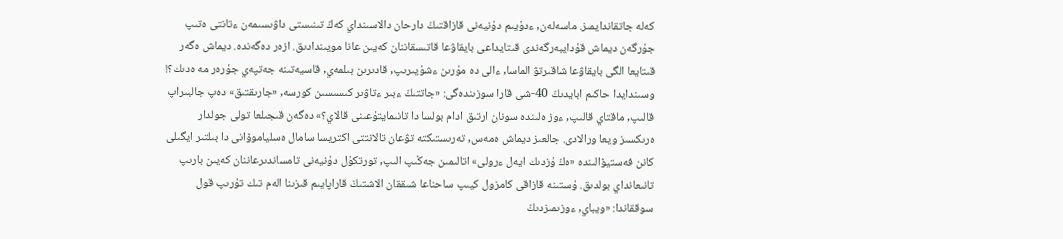كەلە جاتقاندايمىز. ماسەلەن, ءدۇيىم دۇنيەنى قازاقتىڭ دارحان دالاسىنداي كەڭ تىنىستى داۋىسىمەن ءتانتى ەتىپ جۇرگەن ديماش قۇدايبەرگەندى قىتايداعى بايقاۋعا قاتىسقاننان كەيىن عانا مويىندادىق. ازەر دەگەندە. ديماش ەگەر قىتايعا الگى بايقاۋعا شاقىرتۋ الماسا, ءالى دە مۇرىن ءشۇيىرىپ, قادىرىن بىلمەي, قاسيەتىنە جەتپەي جۇرەر مە ەدىك؟! وسىندايدا حاكىم ابايدىڭ 40-شى قارا سوزىندەگى: «جاتتىڭ ءبىر ءتاۋىر كىسىسىن كورسە, «جارىقتىق» دەپ جالبىراپ قالىپ, ماقتاي قالىپ, ءوز ەلىندە سونان ارتىق ادام بولسا دا تانىمايتۇعىنى قالاي؟» دەگەن قىجىلعا تولى جولدار ەرىكسىز ويعا ورالادى. جالعىز ديماش ەمەس, تەرىستىكتە تۋعان تالانتتى اكتريسا سامال ەسلياموۆانى دا بىلتىر ايگىلى كانن فەستيۆالىندە «ەڭ ۇزدىك ايەل ءرولى» اتالىمىن جەڭىپ الىپ, تورتكۇل دۇنيەنى تامساندىرعاننان كەيىن بارىپ تانىعانداي بولدىق. ۇستىنە قازاقى كامزول كيىپ ساحناعا شىققان الاشتىڭ قاراپايىم قىزىنا الەم تىك تۇرىپ قول سوققاندا: «ويباي, ءوزىمىزدىڭ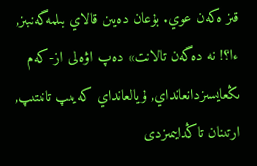قىز ەكەن عوي. بۇعان دەيىن قالاي بىلمەگەنبىز, ءا؟! نە دەگەن تالانت» دەپ اۋەلى از-كەم ىڭعايسىزدانعانداي, ۇيالعانداي كەيىپ تانىتىپ, ارتىنان تاڭدايىمىزدى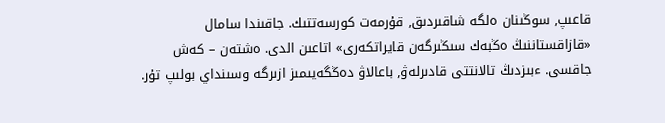قاعىپ, سوڭىنان ەلگە شاقىردىق, قۇرمەت كورسەتتىك. جاقىندا سامال «قازاقستاننىڭ ەڭبەك سىڭىرگەن قايراتكەرى» اتاعىن الدى. ەشتەن – كەش جاقسى. ءبىزدىڭ تالانتتى قادىرلەۋ, باعالاۋ دەڭگەيىمىز ازىرگە وسىنداي بولىپ تۇر.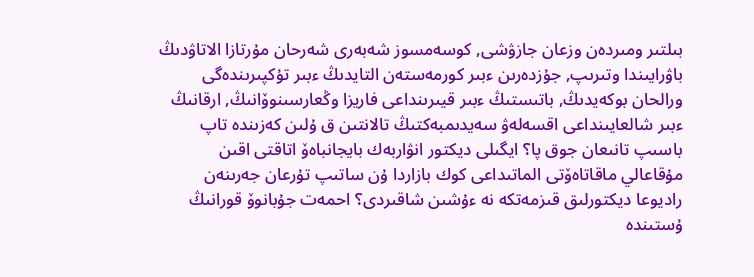بىلتىر ومىردەن وزعان جازۋشى, كوسەمسوز شەبەرى شەرحان مۇرتازا الاتاۋدىڭ باۋرايىندا وتىرىپ, جۇزدەرىن ءبىر كورمەستەن التايدىڭ ءبىر تۇكپىرىندەگى ورالحان بوكەيدىڭ, باتىستىڭ ءبىر قيىرىنداعى فاريزا وڭعارسىنوۆانىڭ, ارقانىڭ ءبىر شالعايىنداعى اقسەلەۋ سەيدىمبەكتىڭ تالانتىن ق ۇلىن كەزىندە تاپ باسىپ تانىعان جوق پا؟ ايگىلى ديكتور انۋاربەك بايجانباەۆ اتاقتى اقىن مۇقاعالي ماقاتاەۆتى الماتىداعى كوك بازاردا ۇن ساتىپ تۇرعان جەرىنەن راديوعا ديكتورلىق قىزمەتكە نە ءۇشىن شاقىردى؟ احمەت جۇبانوۆ قورانىڭ ۇستىندە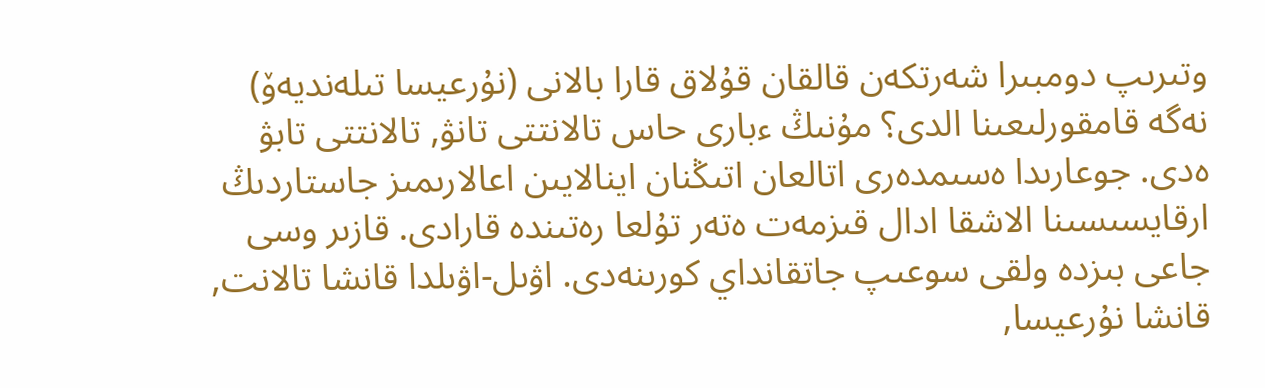وتىرىپ دومبىرا شەرتكەن قالقان قۇلاق قارا بالانى (نۇرعيسا تىلەنديەۆ) نەگە قامقورلىعىنا الدى؟ مۇنىڭ ءبارى حاس تالانتتى تانۋ, تالانتتى تابۋ ەدى. جوعارىدا ەسىمدەرى اتالعان اتىڭنان اينالايىن اعالارىمىز جاستاردىڭ ارقايسىسىنا الاشقا ادال قىزمەت ەتەر تۇلعا رەتىندە قارادى. قازىر وسى جاعى بىزدە ولقى سوعىپ جاتقانداي كورىنەدى. اۋىل-اۋىلدا قانشا تالانت, قانشا نۇرعيسا,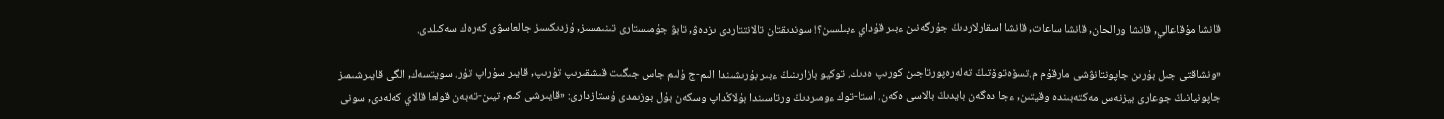قانشا مۇقاعالي, قانشا ورالحان, قانشا ساعات, قانشا اسقارلاردىڭ جۇرگەنىن ءبىر قۇداي ءبىلسىن؟! سوندىقتان تالانتتاردى ىزدەۋ, تابۋ جۇمىستارى تىنىمسىز, ۇزدىكسىز جالعاسۋى كەرەك سەكىلدى.

«ونشاقتى جىل بۇرىن جاپونتانۋشى مارقۇم م.تسۆەتوۆتىڭ تەلەرەپورتاجىن كورىپ ەدىك. توكيو بازارىنىڭ ءبىر بۇرىشىندا الىم-ج ۇلىم جاس جىگىت قىشقىرىپ تۇرىپ, قايىر سۇراپ تۇر. سويتسەك, الگى قايىرشىمىز جاپونيانىڭ جوعارى بيزنەس مەكتەبىندە وقيتىن, ءجا دەگەن بايدىڭ بالاسى ەكەن. استا-توك ءومىردىڭ ورتاسىندا بۇلاڭداپ وسكەن بۇل بوزىمدى ۇستازدارى: «قايىرشى كىم, تيىن-تەبەن قولعا قالاي كەلەدى, سونى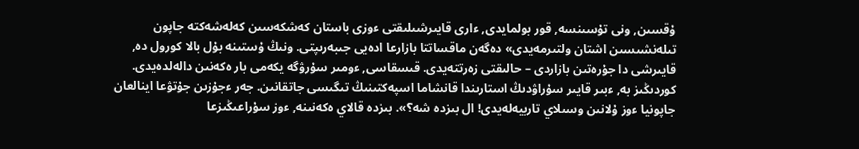ۇقسىن, ونى تۇسىنسە, قور بولمايدى, ءارى قايىرشىلىقتى ءوزى باستان كەشكەسىن كەلەشەكتە جاپون تىلەنشىسىن اشتان ولتىرمەيدى» دەگەن ماقساتتا بازارعا ادەيى جىبەرىپتى. ونىڭ ۇستىنە بۇل بالا كورول دە, قايىرشى دا جۇرەتىن بازاردى – حالىقتى زەرتتەيدى. قىسقاسى, ءومىر سۇرۋگە يكەمى بار ەكەنىن دالەلدەيدى. كوردىڭىز بە, ءبىر قايىر سۇراۋدىڭ استارىندا قانشاما اسپەكتىنىڭ تىگىسى جاتقانىن. جەر ءجۇزىن جۇتۋعا اينالعان جاپونيا ءوز ۇلانىن وسىلاي تاربيەلەيدى! ال بىزدە شە؟». بىزدە قالاي ەكەنىنە, ءوز سۇراعىڭىزعا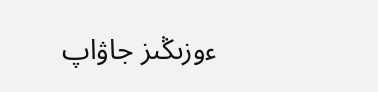ءوزىڭىز جاۋاپ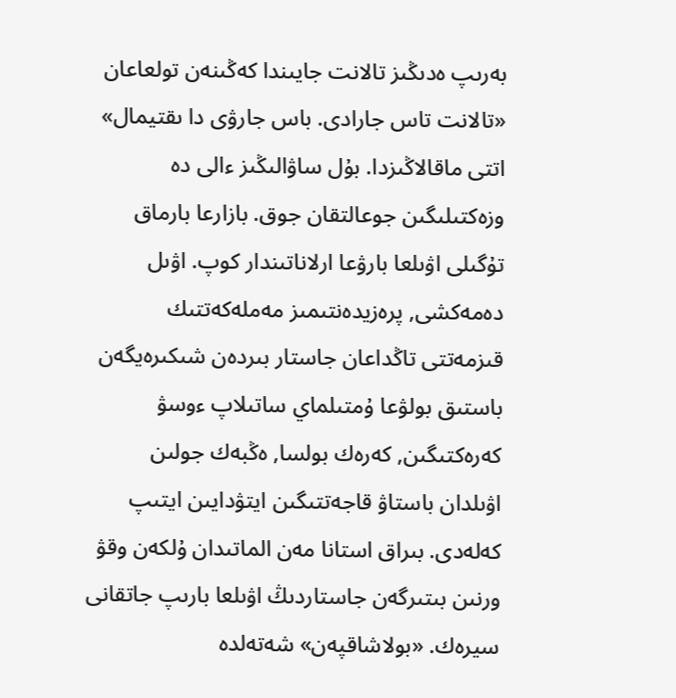بەرىپ ەدىڭىز تالانت جايىندا كەڭىنەن تولعاعان «تالانت تاس جارادى. باس جارۋى دا ىقتيمال» اتتى ماقالاڭىزدا. بۇل ساۋالىڭىز ءالى دە وزەكتىلىگىن جوعالتقان جوق. بازارعا بارماق تۇگىلى اۋىلعا بارۋعا ارلاناتىندار كوپ. اۋىل دەمەكشى, پرەزيدەنتىمىز مەملەكەتتىك قىزمەتتى تاڭداعان جاستار بىردەن شىكىرەيگەن باستىق بولۋعا ۇمتىلماي ساتىلاپ ءوسۋ كەرەكتىگىن, كەرەك بولسا, ەڭبەك جولىن اۋىلدان باستاۋ قاجەتتىگىن ايتۋدايىن ايتىپ كەلەدى. بىراق استانا مەن الماتىدان ۇلكەن وقۋ ورنىن بىتىرگەن جاستاردىڭ اۋىلعا بارىپ جاتقانى سيرەك. «بولاشاقپەن» شەتەلدە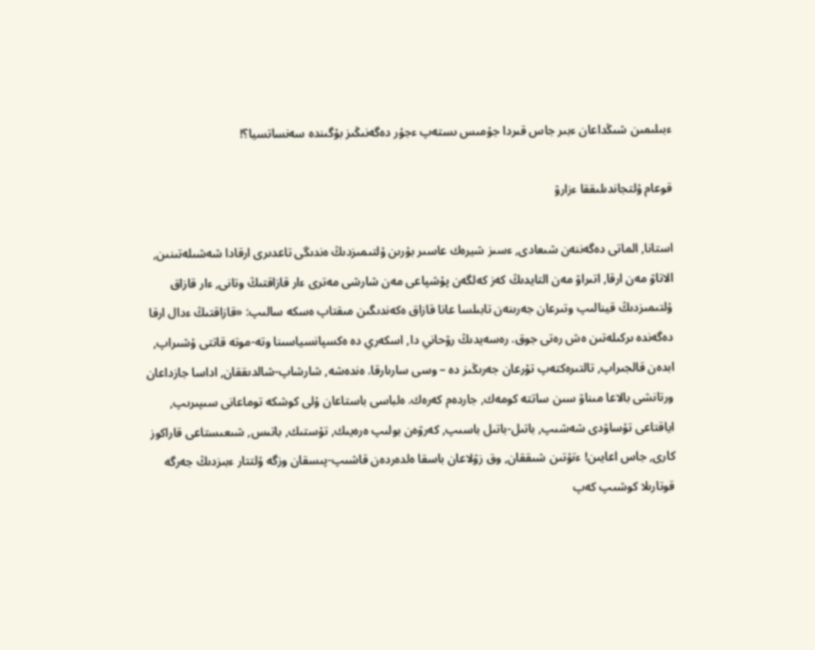ءبىلىمىن شىڭداعان ءبىر جاس قىردا جۇمىس ىستەپ ءجۇر دەگەنىڭىز بۇگىندە سەنساتسيا؟!

قوعام ۇلتجاندىلىققا ءزارۋ

استانا, الماتى دەگەننەن شىعادى, ءسىز شيرەك عاسىر بۇرىن ۇلتىمىزدىڭ ەندىگى تاعدىرى ارقادا شەشىلەتىنىن, الاتاۋ مەن ارقا, اتىراۋ مەن التايدىڭ كەز كەلگەن پۇشپاعى مەن شارشى مەترى ءار قازاقتىڭ وتانى, ءار قازاق ۇلتىمىزدىڭ قينالىپ وتىرعان جەرىنەن تابىلسا عانا قازاق ەكەندىگىن مىقتاپ ەسكە سالىپ: «قازاقتىڭ ءدال ارقا دەگەندە ىركىلەتىن ەش رەتى جوق. رەسەيدىڭ رۋحاني دا, اسكەري دە ەكسپانسياسىنا وتە-موتە قاتتى ۇشىراپ, ابدەن قالجىراپ, تالتىرەكتەپ تۇرعان جەرىڭىز دە – وسى سارىارقا. ەندەشە, شارشاپ-شالدىققان, اداسا جازداعان ورتانشى بالاعا مىناۋ سىن ساتتە كومەك, جاردەم كەرەك. ەلباسى باستاعان ۇلى كوشكە توماعانى سىپىرىپ, اياقتاعى تۇساۋدى شەشىپ, باتىل-باتىل باسىپ, كەرۋەن بولىپ ەرەيىك, تۇستىك, باتىس, شىعىستاعى قاراكوز كارى, جاس اعايىن! ءتۇتىن شىققان, وق زۋلاعان باسقا ەلدەردەن قاشىپ-پىسقان وزگە ۇلتتار ءبىزدىڭ جەرگە قوتارىلا كوشىپ كەپ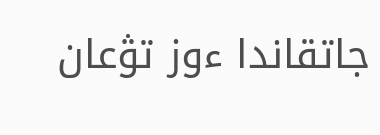جاتقاندا ءوز تۋعان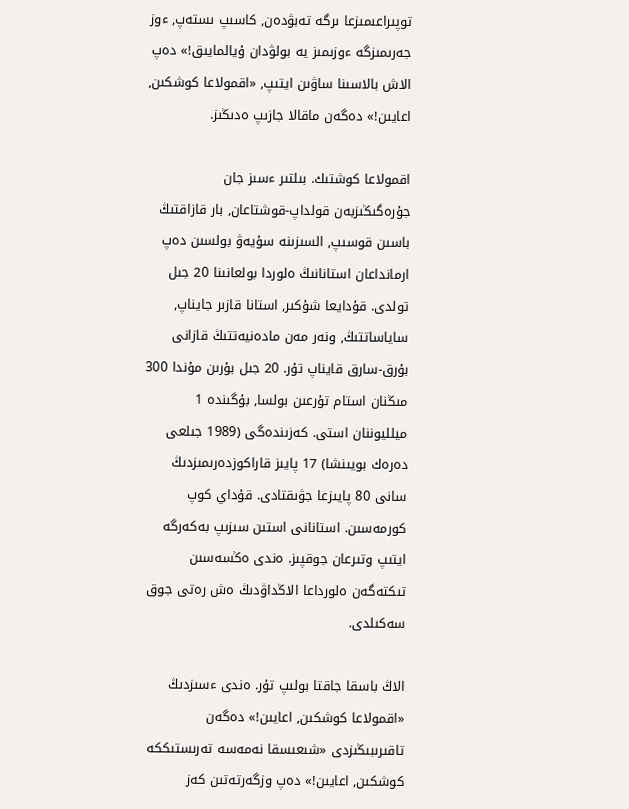توپىراعىمىزعا ىرگە تەبۋدەن, كاسىپ ىستەپ, ءوز جەرىمىزگە ءوزىمىز يە بولۋدان ۇيالمايىق!» دەپ الاش بالاسىنا ساۋىن ايتىپ, «اقمولاعا كوشكىن, اعايىن!» دەگەن ماقالا جازىپ ەدىڭىز.

اقمولاعا كوشتىك. بىلتىر ءسىز جان جۇرەگىڭىزبەن قولداپ-قوشتاعان, بار قازاقتىڭ باسىن قوسىپ, السىزىنە سۇيەۋ بولسىن دەپ ارمانداعان استانانىڭ ەلوردا بولعانىنا 20 جىل تولدى. قۇدايعا شۇكىر, استانا قازىر جايناپ, ساياساتتىڭ, ونەر مەن مادەنيەتتىڭ قازانى بۇرق-سارق قايناپ تۇر. 20 جىل بۇرىن مۇندا 300 مىڭنان استام تۇرعىن بولسا, بۇگىندە 1 ميلليوننان استى. كەزىندەگى (1989 جىلعى دەرەك بويىنشا) 17 پايىز قاراكوزدەرىمىزدىڭ سانى 80 پايىزعا جۋىقتادى. قۇداي كوپ كورمەسىن. استانانى استىن سىزىپ بەكەرگە ايتىپ وتىرعان جوقپىز. ەندى ەڭسەسىن تىكتەگەن ەلورداعا الاڭداۋدىڭ ەش رەتى جوق سەكىلدى.

الاڭ باسقا جاقتا بولىپ تۇر. ەندى ءسىزدىڭ «اقمولاعا كوشكىن, اعايىن!» دەگەن تاقىرىبىڭىزدى «شىعىسقا نەمەسە تەرىستىككە كوشكىن, اعايىن!» دەپ وزگەرتەتىن كەز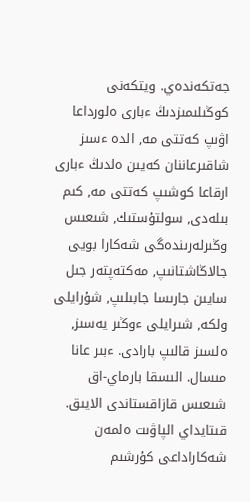جەتكەندەي. ويتكەنى كوڭىلىمىزدىڭ ءبارى ەلورداعا اۋىپ كەتتى مە, الدە ءسىز شاقىرعاننان كەيىن ەلدىڭ ءبارى ارقاعا كوشىپ كەتتى مە, كىم بىلەدى, سولتۇستىك, شىعىس وڭىرلەرىندەگى شەكارا بويى جالاڭاشتانىپ, مەكتەپتەر جىل سايىن جارىسا جابىلىپ, شۇرايلى ولكە, شىرايلى ءوڭىر يەسىز, ەلسىز قالىپ بارادى. ءبىر عانا مىسال. الىسقا بارماي-اق شىعىس قازاقستاندى الايىق. قىتايداي الپاۋىت ەلمەن شەكاراداعى كۇرشىم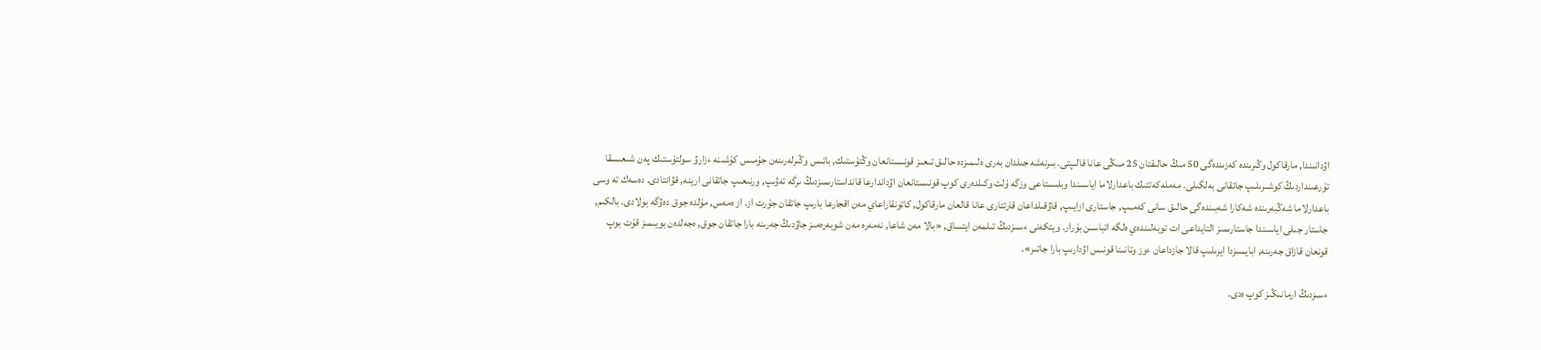اۋدانىندا, مارقاكول وڭىرىندە كەزىندەگى 50 مىڭ حالىقتان 25 مىڭى عانا قالىپتى. بىرنەشە جىلدان بەرى ەلىمىزدە حالىق تىعىز قونىستانعان وڭتۇستىك, باتىس وڭىرلەرىنەن جۇمىس كۇشىنە ءزارۋ سولتۇستىك پەن شىعىسقا تۇرعىنداردىڭ كوشىرىلىپ جاتقانى بەلگىلى. مەملەكەتتىك باعدارلاما اياسىندا وبلىستاعى وزگە ۇلت وكىلدەرى كوپ قونىستانعان اۋداندارعا قانداستارىمىزدىڭ ىرگە تەۋىپ, ورنىعىپ جاتقانى ارينە, قۋانتادى. دەسەك تە وسى باعدارلاما شەڭبەرىندە شەكارا شەبىندەگى حالىق سانى كەمىپ, جاستارى ازايىپ, قاۋقىلداعان قارتتارى عانا قالعان مارقاكول, كاتونقاراعاي مەن اقجارعا بارىپ جاتقان جۇرت از. از ەمەس, مۇلدە جوق دەۋگە بولادى. بالكىم, جاستار جىلى اياسىندا جاستارىمىز التايداعى ات توبەلىندەي ەلگە اتباسىن بۇرار. ويتكەنى ءسىزدىڭ تىلمەن ايتساق, «بالا مەن شاعا, نەمەرە مەن شوبەرەمىز جاۋدىڭ جەرىنە بارا جاتقان جوق, ەجەلدەن بويىمىز قۇت بوپ قونعان قازاق جەرىنە, ابايسىزدا ايرىلىپ قالا جازداعان ءوز وتانىنا قونىس اۋدارىپ بارا جاتىر».

ءسىزدىڭ ارمانىڭىز كوپ ەدى.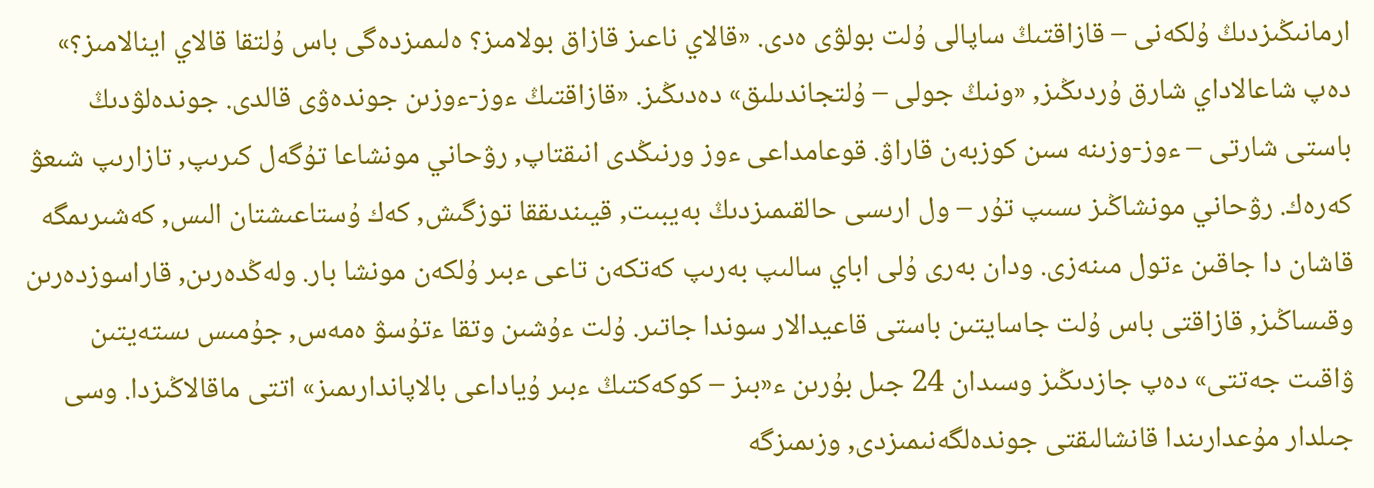ارمانىڭىزدىڭ ۇلكەنى – قازاقتىڭ ساپالى ۇلت بولۋى ەدى. «قالاي ناعىز قازاق بولامىز؟ ەلىمىزدەگى باس ۇلتقا قالاي اينالامىز؟» دەپ شاعالاداي شارق ۇردىڭىز, «ونىڭ جولى – ۇلتجاندىلىق» دەدىڭىز. «قازاقتىڭ ءوز-ءوزىن جوندەۋى قالدى. جوندەلۋدىڭ باستى شارتى – ءوز-وزىنە سىن كوزبەن قاراۋ. قوعامداعى ءوز ورنىڭدى انىقتاپ, رۋحاني مونشاعا تۇگەل كىرىپ, تازارىپ شىعۋ كەرەك. رۋحاني مونشاڭىز ىسىپ تۇر – ول ارىسى حالقىمىزدىڭ بەيبىت, قيىندىققا توزگىش, كەك ۇستاعىشتان الىس, كەشىرىمگە قاشان دا جاقىن ءتول مىنەزى. ودان بەرى ۇلى اباي سالىپ بەرىپ كەتكەن تاعى ءبىر ۇلكەن مونشا بار. ولەڭدەرىن, قاراسوزدەرىن وقىساڭىز, قازاقتى باس ۇلت جاسايتىن باستى قاعيدالار سوندا جاتىر. ۇلت ءۇشىن وتقا ءتۇسۋ ەمەس, جۇمىس ىستەيتىن ۋاقىت جەتتى» دەپ جازدىڭىز وسىدان 24 جىل بۇرىن ء«بىز – كوكەكتىڭ ءبىر ۇياداعى بالاپاندارىمىز» اتتى ماقالاڭىزدا. وسى جىلدار مۇعدارىندا قانشالىقتى جوندەلگەنىمىزدى, وزىمىزگە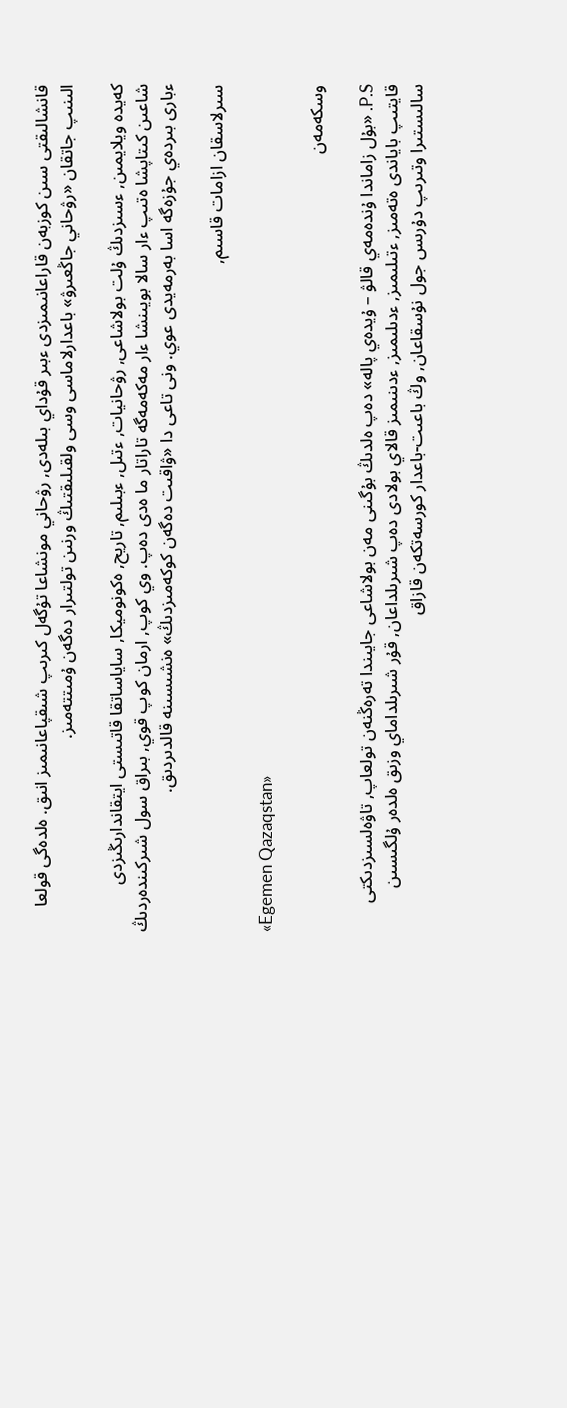قانشالىقتى سىن كوزبەن قاراعانىمىزدى ءبىر قۇداي بىلەدى, رۋحاني مونشاعا تۇگەل كىرىپ شىقپاعانىمىز انىق. ەلدەگى قولعا الىنىپ جاتقان «رۋحاني جاڭعىرۋ» باعدارلاماسى وسى ولقىلىقتىڭ ورنىن تولتىرار دەگەن ۇمىتتەمىز.

كەيدە ويلايمىن, ءسىزدىڭ ۇلت بولاشاعى, رۋحانيات, ءتىل, ءبىلىم, تاريح, ەكونوميكا, ساياساتقا قاتىستى ايتقاندارىڭىزدى شاعىن كىتاپشا ەتىپ ءار سالا بويىنشا ءار مەكەمەگە تاراتار ما ەدى دەپ. وي كوپ, ارمان كوپ قوي, بىراق سول شىركىندەردىڭ ءبارى بىردەي جۇزەگە اسا بەرمەيدى عوي. ونى تاعى دا «ۋاقىت دەگەن كوكەمىزدىڭ» ەنشىسىنە قالدىردىق.

سىرلاسقان ازامات قاسىم,

«Egemen Qazaqstan»

وسكەمەن

P.S. «بۇل زاماندا ۇندەمەي قالۋ – ۇيدەي پالە» دەپ ەلدىڭ بۇگىنى مەن بولاشاعى جايىندا تەرەڭنەن تولعاپ, تاۋەلسىزدىكتى قايتىپ باياندى ەتەمىز, ءتىلىمىز, ءدىلىمىز, ءدىنىمىز قالاي بولادى دەپ شىرىلداعان, قۇر شىرىلداماي وزىق ەلدەر ۇلگىسىن سالىستىرا وتىرىپ دۇرىس جول نۇسقاعان, وڭ باعىت-باعدار كورسەتكەن قازاق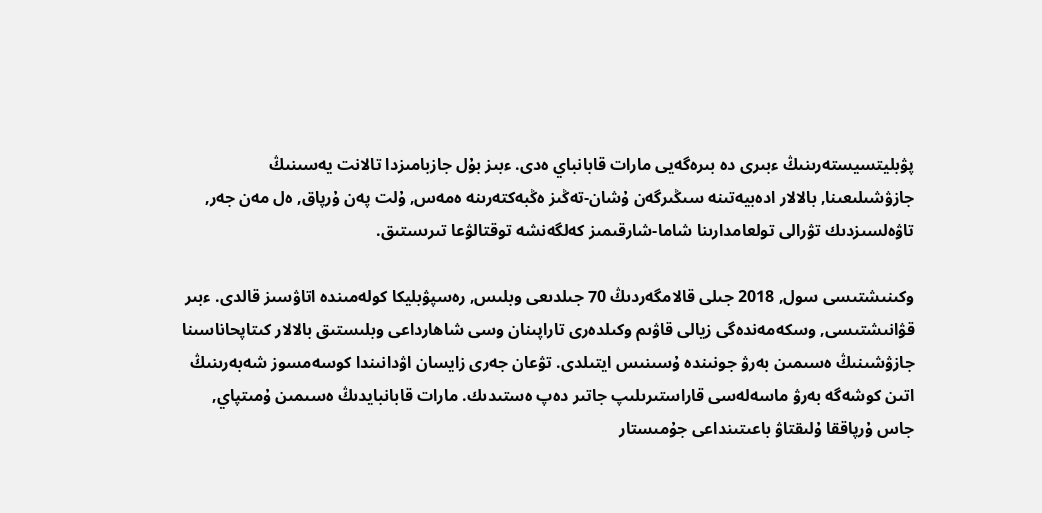پۋبليتسيستەرىنىڭ ءبىرى دە بىرەگەيى مارات قابانباي ەدى. ءبىز بۇل جازبامىزدا تالانت يەسىنىڭ جازۋشىلىعىنا, بالالار ادەبيەتىنە سىڭىرگەن ۇشان-تەڭىز ەڭبەكتەرىنە ەمەس, ۇلت پەن ۇرپاق, ەل مەن جەر, تاۋەلسىزدىك تۋرالى تولعامدارىنا شاما-شارقىمىز كەلگەنشە توقتالۋعا تىرىستىق.

وكىنىشتىسى سول, 2018 جىلى قالامگەردىڭ 70 جىلدىعى وبلىس, رەسپۋبليكا كولەمىندە اتاۋسىز قالدى. ءبىر قۋانىشتىسى, وسكەمەندەگى زيالى قاۋىم وكىلدەرى تاراپىنان وسى شاھارداعى وبلىستىق بالالار كىتاپحاناسىنا جازۋشىنىڭ ەسىمىن بەرۋ جونىندە ۇسىنىس ايتىلدى. تۋعان جەرى زايسان اۋدانىندا كوسەمسوز شەبەرىنىڭ اتىن كوشەگە بەرۋ ماسەلەسى قاراستىرىلىپ جاتىر دەپ ەستىدىك. مارات قابانبايدىڭ ەسىمىن ۇمىتپاي, جاس ۇرپاققا ۇلىقتاۋ باعىتىنداعى جۇمىستار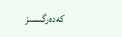كەدەرگىسىز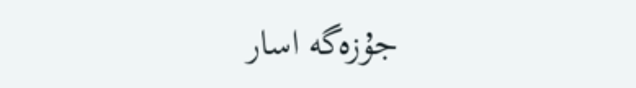جۇزەگە اسار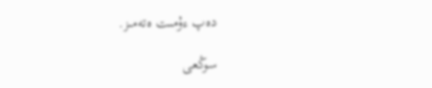دەپ ءۇمىت ەتەمىز.

سوڭعى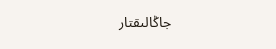جاڭالىقتار